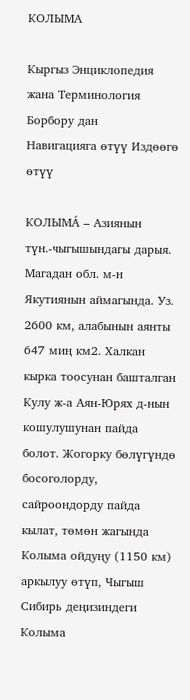КОЛЫМА

Кыргыз Энциклопедия жана Терминология Борбору дан
Навигацияга өтүү Издөөгө өтүү

КОЛЫМА́ – Азиянын түн.-чыгышындагы дарыя. Магадан обл. м-н Якутиянын аймагында. Уз. 2600 км, алабынын аянты 647 миң км2. Халкан кырка тоосунан башталган Кулу ж-а Аян-Юрях д-нын кошулушунан пайда болот. Жогорку бөлүгүндө босоголорду, сайроондорду пайда кылат, төмөн жагында Колыма ойдуңу (1150 км) аркылуу өтүп, Чыгыш Сибирь деңизиндеги Колыма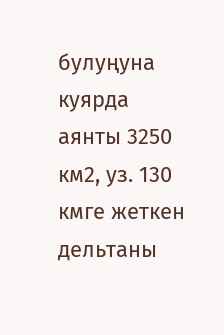булуңуна куярда аянты 3250 км2, уз. 130 кмге жеткен дельтаны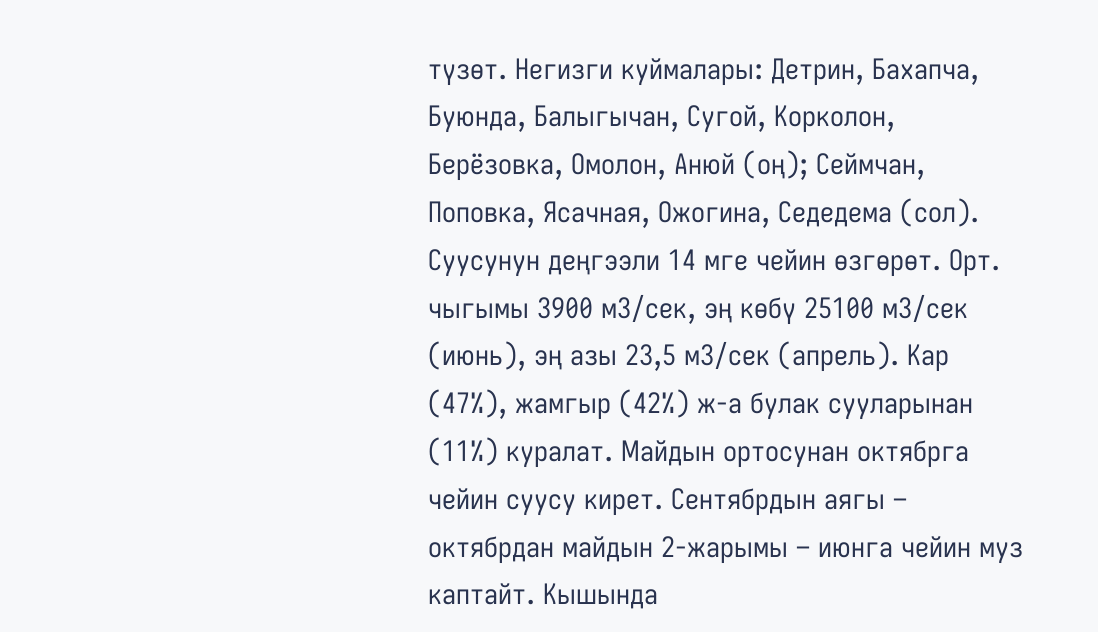түзөт. Негизги куймалары: Детрин, Бахапча, Буюнда, Балыгычан, Сугой, Корколон, Берёзовка, Омолон, Анюй (оң); Сеймчан, Поповка, Ясачная, Ожогина, Седедема (сол). Суусунун деңгээли 14 мге чейин өзгөрөт. Орт. чыгымы 3900 м3/сек, эң көбү 25100 м3/сек (июнь), эң азы 23,5 м3/сек (апрель). Кар (47%), жамгыр (42%) ж-а булак сууларынан (11%) куралат. Майдын ортосунан октябрга чейин суусу кирет. Сентябрдын аягы – октябрдан майдын 2-жарымы – июнга чейин муз каптайт. Кышында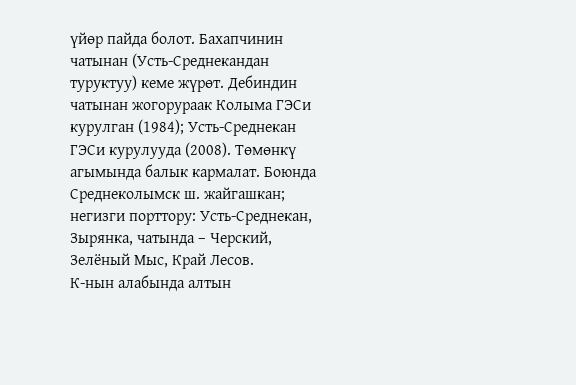үйөр пайда болот. Бахапчинин чатынан (Усть-Среднекандан туруктуу) кеме жүрөт. Дебиндин чатынан жогорураак Кoлыма ГЭСи курулган (1984); Усть-Среднекан ГЭСи курулууда (2008). Төмөнкү агымында балык кармалат. Боюнда Среднеколымск ш. жайгашкан; негизги порттору: Усть-Среднекан, Зырянка, чатында – Черский, Зелёный Мыс, Край Лесов.
К-нын алабында алтын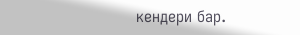кендери бар.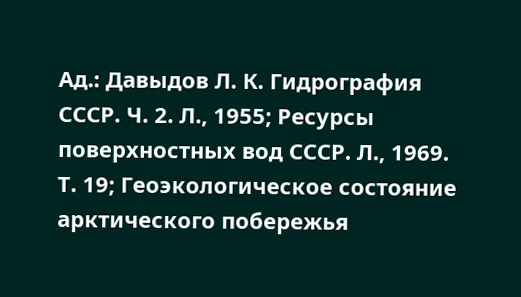Ад.: Давыдов Л. К. Гидрография СССР. Ч. 2. Л., 1955; Ресурсы поверхностных вод СССР. Л., 1969. Т. 19; Геоэкологическое состояние арктического побережья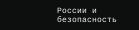России и безопасность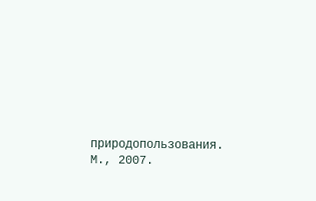природопользования. М., 2007.